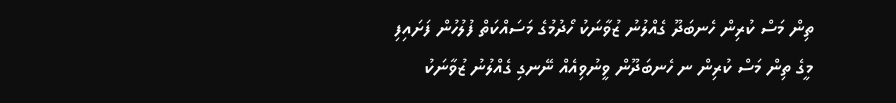ތިން މަސް ކުރިން ހެނބަދޫ ގެއްލުނު ޒުވާނަކު ހޯދުމުގެ މަސައްކަތް ފުލުހުން ފަށައިފި
މީގެ ތިން މަސް ކުރިން ނ ހެނބަދޫން ވީނުވިއެއް ނޭނގި ގެއްލުނު ޒުވާނަކު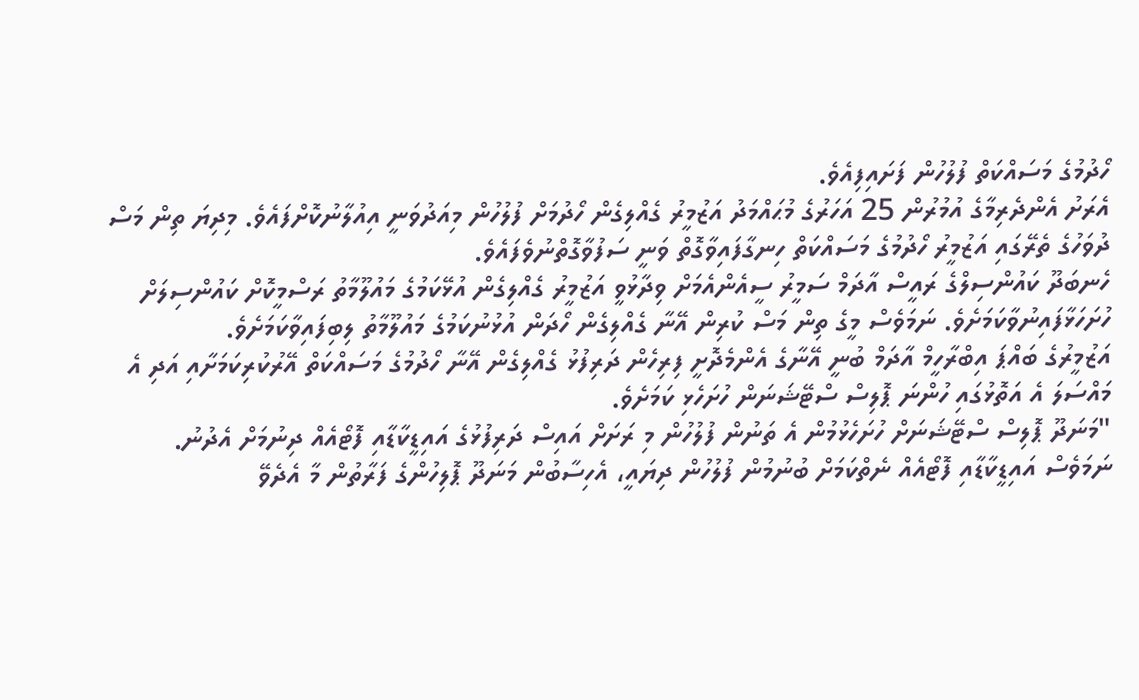ހޯދުމުގެ މަސައްކަތް ފުލުހުން ފަށައިފިއެވެ.
އެރަށު އެންދެރިމާގެ އުމުރުން 25 އަހަރުގެ މުޙައްމަދު އަޒުމީރު ގެއްލިގެން ހޯދުމަށް ފުލުހުން މިއަދުވަނީ އިއުލާނުކޮށްފައެވެ. މިދިޔަ ތިން މަސް ދުވަހުގެ ތެރޭގައި އަޒުމީރު ހޯދުމުގެ މަސައްކަތް ހިނގާފައިވާގޮތް ވަނީ ސަފުވާގޮތްނުވެފައެވެ.
ހެނބަދޫ ކައުންސިލްގެ ރައީސް އާދަމް ސަމީރު ސީއެންއެމަށް ވިދާޅުވީ އަޒުމީރު ގެއްލިގެން އުޅޭކަމުގެ މައުލޫމާތު ރަސްމީކޮށް ކައުންސިލަށް ހުށަހަޅާފައިނުވާކަމަށެވެ. ނަމަވެސް މީގެ ތިން މަސް ކުރިން އޭނާ ގެއްލިގެން ހޯދަން އުޅުނުކަމުގެ މައުލޫމާތު ލިބިފައިވާކަމަށެވެ.
އަޒުމީރުގެ ބައްޕަ އިބްރާހީމް އާދަމް ބުނީ އޭނާގެ އެންމެދޮށީ ފިރިހެން ދަރިފުޅު ގެއްލިގެން އޭނާ ހޯދުމުގެ މަސައްކަތް އޭރުކުރިކަމަށާއި އަދި އެ މައްސަލަ އެ އަތޮޅުގައި ހުންނަ ޕޮލިސް ސްޓޭޝަނަން ހުށަހެޅި ކަމަށެވެ.
"މަނަދޫ ޕޮލިސް ސްޓޭޝަނަށް ހުށަހެޅުމުން އެ ތަނުން ފުލުހުން މި ރަށަށް އައިސް ދަރިފުޅުގެ އައިޑީކާޑާއި ފޮޓޯއެއް ދިނުމަށް އެދުނު. ނަމަވެސް އައިޑީކާޑާއި ފޮޓޯއެއް ނެތްކަމަށް ބުނުމުން ފުލުހުން ދިޔައީ، އެހިސާބުން މަނަދޫ ޕޮލިހުންގެ ފަރާތުން މާ އެދެވޭ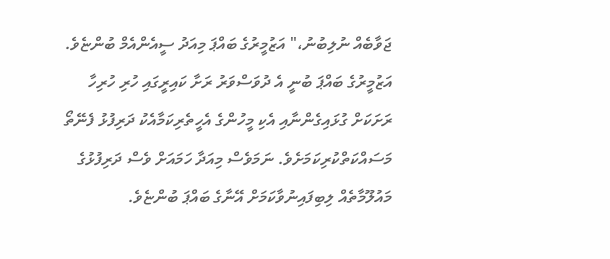ޖަވާބެއް ނުލިބުނު،" އަޒުމީރުގެ ބައްޕަ މިއަދު ސީއެންއެމް ބުންޏެވެ.
އަޒުމީރުގެ ބައްޕަ ބުނީ އެ ދުވަސްވަރު ރަށާ ކައިރީގައި ހުރި ހުރިހާ ރަށަކަށް ގުޅައިގެންނާއި އެކި މީހުންގެ އެހީތެރިކަމާއެކު ދަރިފުޅު ފެނޭތޯ މަސައްކަތްކުރިކަމަށެވެ. ނަމަވެސް މިއަދާ ހަމައަށް ވެސް ދަރިފުޅުގެ މައުލޫމާތެއް ލިބިފައިނުވާކަމަށް އޭނާގެ ބައްޕަ ބުންޏެވެ.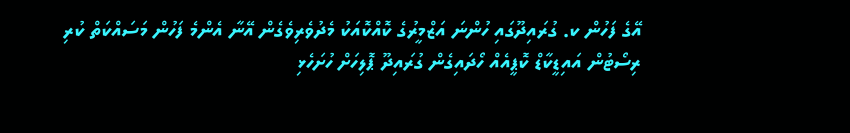އޭގެ ފަހުން ކ. ގުރައިދޫގައި ހުންނަ އަޒްމީރުގެ ކޮއްކޮއަކު މެދުވެރިވެގެން އޭނާ އެންމެ ފަހުން މަސައްކަތް ކުރި ރިސޯޓުން އައިޑީކާޑް ކޮޕީއެއް ހޯދައިގެން ގުރައިދޫ ޕޮލިހަށް ހުށަހެޅި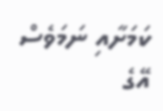ކަމަށާއި ނަމަވެސް އޭގެ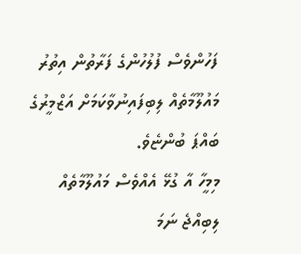ފަހުންވެސް ފުލުހުންގެ ފަރާތުން އިތުރު މައުލޫމާތެއް ލިބިފައިނުވާކަމަށް އަޒްމީރުގެ ބައްޕަ ބުންޏެވެ.
މިމީހާ އާ ގުޅޭ އެއްވެސް މައުލޫމާތެއް ލިބިއްޖެ ނަމަ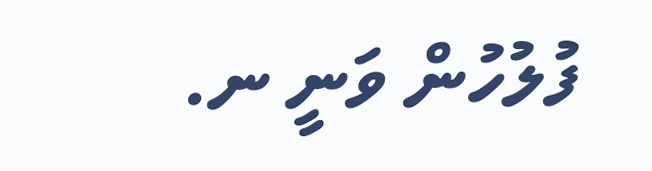ފުލުހުން ވަނީ ނ.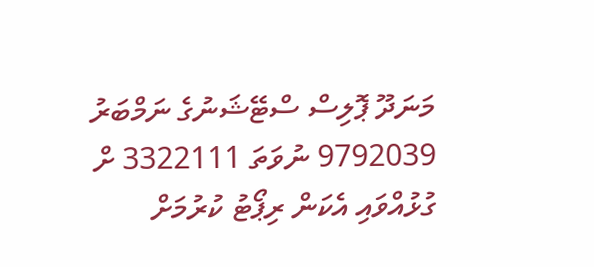މަނަދޫ ޕޮލިސް ސްޓޭޝަނުގެ ނަމްބަރު 9792039 ނުވަތަ 3322111 ށް ގުޅުއްވައި އެކަން ރިޕޯޓު ކުރުމަށް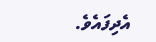އެދިފައެވެ.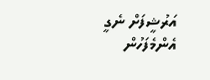އަރުޝީފަށް ނެގީ
އެންމެފަހުން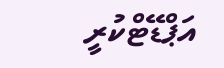އަޕްޑޭޓްކުރީ